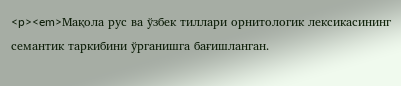<p><em>Мақола рус ва ўзбек тиллари орнитологик лексикасининг семантик таркибини ўрганишга бағишланган.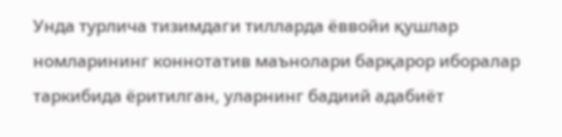Унда турлича тизимдаги тилларда ёввойи қушлар номларининг коннотатив маънолари барқарор иборалар таркибида ёритилган, уларнинг бадиий адабиёт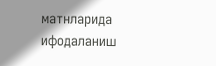матнларида ифодаланиш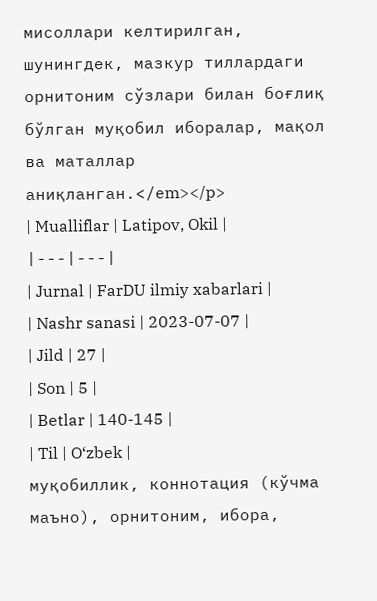мисоллари келтирилган, шунингдек, мазкур тиллардаги орнитоним сўзлари билан боғлиқ бўлган муқобил иборалар, мақол ва маталлар аниқланган.</em></p>
| Mualliflar | Latipov, Okil |
|---|---|
| Jurnal | FarDU ilmiy xabarlari |
| Nashr sanasi | 2023-07-07 |
| Jild | 27 |
| Son | 5 |
| Betlar | 140-145 |
| Til | O‘zbek |
муқобиллик, коннотация (кўчма маъно), орнитоним, ибора,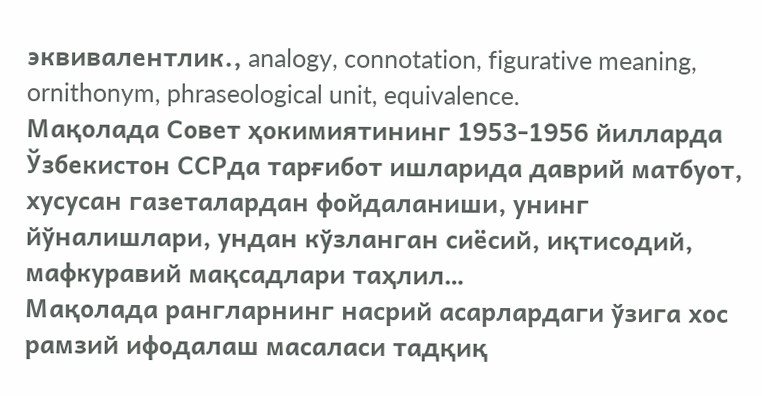эквивалентлик., analogy, connotation, figurative meaning, ornithonym, phraseological unit, equivalence.
Мақолада Совет ҳокимиятининг 1953-1956 йилларда Ўзбекистон ССРда тарғибот ишларида даврий матбуот, хусусан газеталардан фойдаланиши, унинг йўналишлари, ундан кўзланган сиёсий, иқтисодий, мафкуравий мақсадлари таҳлил…
Мақолада рангларнинг насрий асарлардаги ўзига хос рамзий ифодалаш масаласи тадқиқ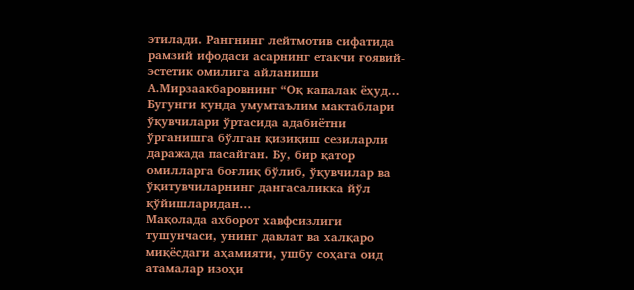этилади. Рангнинг лейтмотив сифатида рамзий ифодаси асарнинг етакчи ғоявий-эстетик омилига айланиши А.Мирзаакбаровнинг “Оқ капалак ёҳуд…
Бугунги кунда умумтаълим мактаблари ўқувчилари ўртасида адабиётни ўрганишга бўлган қизиқиш сезиларли даражада пасайган. Бу, бир қатор омилларга боғлиқ бўлиб, ўқувчилар ва ўқитувчиларнинг дангасаликка йўл қўйишларидан…
Мақолада ахборот хавфсизлиги тушунчаси, унинг давлат ва халқаро миқёсдаги аҳамияти, ушбу соҳага оид атамалар изоҳи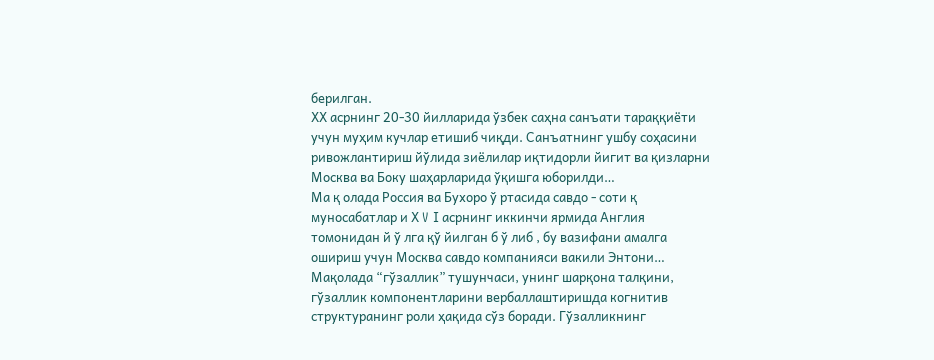берилган.
ХХ асрнинг 20-30 йилларида ўзбек саҳна санъати тараққиёти учун муҳим кучлар етишиб чиқди. Санъатнинг ушбу соҳасини ривожлантириш йўлида зиёлилар иқтидорли йигит ва қизларни Москва ва Боку шаҳарларида ўқишга юборилди…
Ма қ олада Россия ва Бухоро ў ртасида савдо - соти қ муносабатлар и Х V І асрнинг иккинчи ярмида Англия томонидан й ў лга қў йилган б ў либ , бу вазифани амалга ошириш учун Москва савдо компанияси вакили Энтони…
Мақолада “гўзаллик” тушунчаси, унинг шарқона талқини, гўзаллик компонентларини вербаллаштиришда когнитив структуранинг роли ҳақида сўз боради. Гўзалликнинг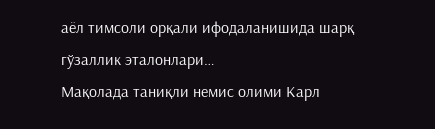аёл тимсоли орқали ифодаланишида шарқ гўзаллик эталонлари…
Мақолада таниқли немис олими Карл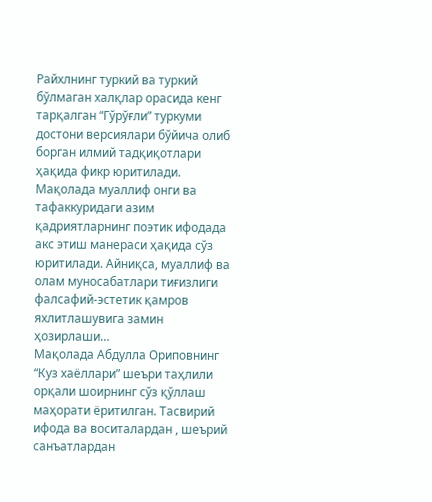Райхлнинг туркий ва туркий бўлмаган халқлар орасида кенг тарқалган “Гўрўғли” туркуми достони версиялари бўйича олиб борган илмий тадқиқотлари ҳақида фикр юритилади.
Мақолада муаллиф онги ва тафаккуридаги азим қадриятларнинг поэтик ифодада акс этиш манераси ҳақида сўз юритилади. Айниқса, муаллиф ва олам муносабатлари тиғизлиги фалсафий-эстетик қамров яхлитлашувига замин ҳозирлаши…
Мақолада Абдулла Ориповнинг “Куз хаёллари” шеъри таҳлили орқали шоирнинг сўз қўллаш маҳорати ёритилган. Тасвирий ифода ва воситалардан , шеърий санъатлардан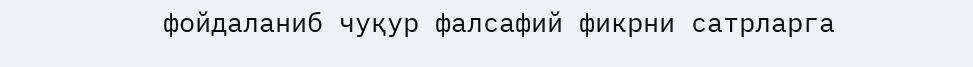фойдаланиб чуқур фалсафий фикрни сатрларга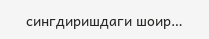сингдиришдаги шоир…